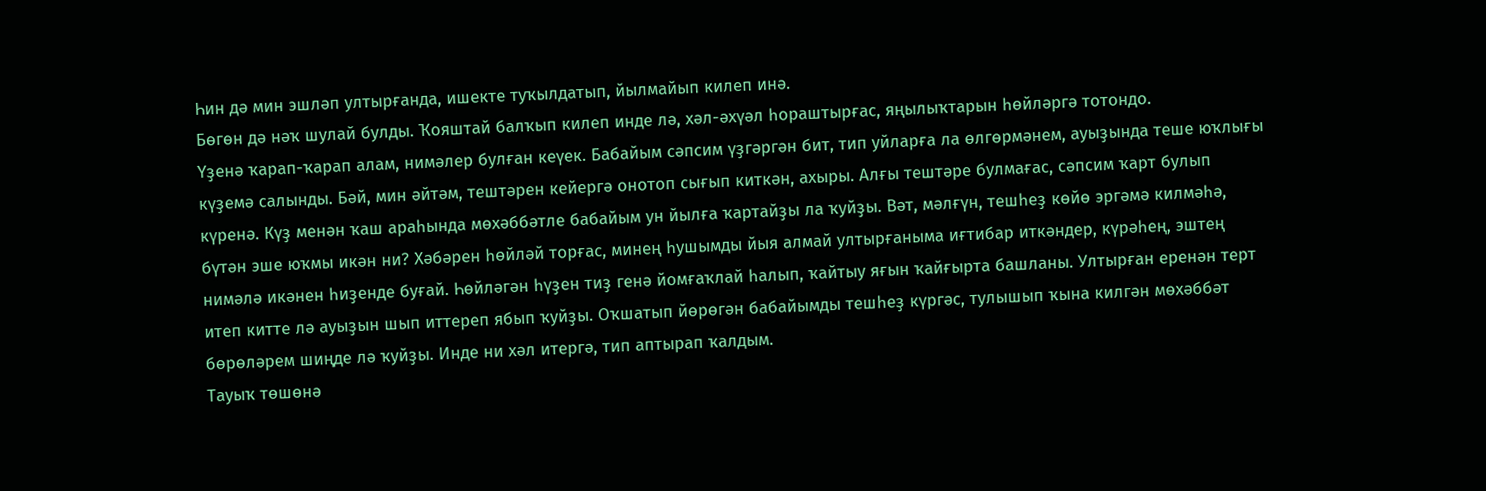Һин дә мин эшләп ултырғанда, ишекте туҡылдатып, йылмайып килеп инә.
Бөгөн дә нәҡ шулай булды. Ҡояштай балҡып килеп инде лә, хәл-әхүәл һораштырғас, яңылыҡтарын һөйләргә тотондо.
Үҙенә ҡарап-ҡарап алам, нимәлер булған кеүек. Бабайым сәпсим үҙгәргән бит, тип уйларға ла өлгөрмәнем, ауыҙында теше юҡлығы күҙемә салынды. Бәй, мин әйтәм, тештәрен кейергә онотоп сығып киткән, ахыры. Алғы тештәре булмағас, сәпсим ҡарт булып күренә. Күҙ менән ҡаш араһында мөхәббәтле бабайым ун йылға ҡартайҙы ла ҡуйҙы. Вәт, мәлғүн, тешһеҙ көйө эргәмә килмәһә, бүтән эше юҡмы икән ни? Хәбәрен һөйләй торғас, минең һушымды йыя алмай ултырғаныма иғтибар иткәндер, күрәһең, эштең нимәлә икәнен һиҙенде буғай. Һөйләгән һүҙен тиҙ генә йомғаҡлай һалып, ҡайтыу яғын ҡайғырта башланы. Ултырған еренән терт итеп китте лә ауыҙын шып иттереп ябып ҡуйҙы. Оҡшатып йөрөгән бабайымды тешһеҙ күргәс, тулышып ҡына килгән мөхәббәт бөрөләрем шиңде лә ҡуйҙы. Инде ни хәл итергә, тип аптырап ҡалдым.
Тауыҡ төшөнә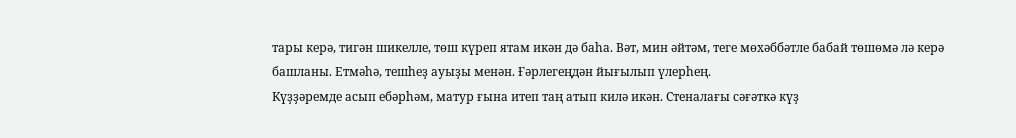тары керә, тигән шикелле, төш күреп ятам икән дә баһа. Вәт, мин әйтәм, теге мөхәббәтле бабай төшөмә лә керә башланы. Етмәһә, тешһеҙ ауыҙы менән. Ғәрлегеңдән йығылып үлерһең.
Күҙҙәремде асып ебәрһәм, матур ғына итеп таң атып килә икән. Стеналағы сәғәткә күҙ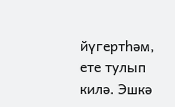йүгертһәм, ете тулып килә. Эшкә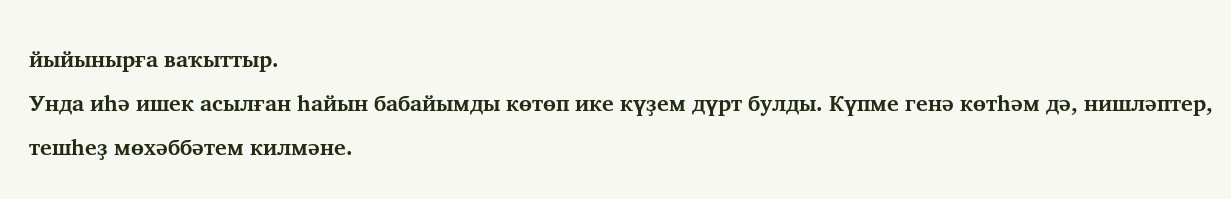йыйынырға ваҡыттыр.
Унда иһә ишек асылған һайын бабайымды көтөп ике күҙем дүрт булды. Күпме генә көтһәм дә, нишләптер, тешһеҙ мөхәббәтем килмәне.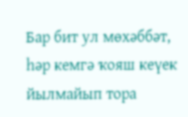Бар бит ул мөхәббәт, һәр кемгә ҡояш кеүек йылмайып тора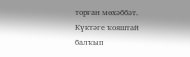торған мөхәббәт. Күктәге ҡояштай балҡып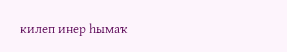килеп инер һымаҡ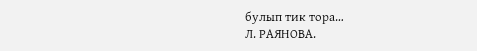булып тик тора…
Л. РАЯНОВА.